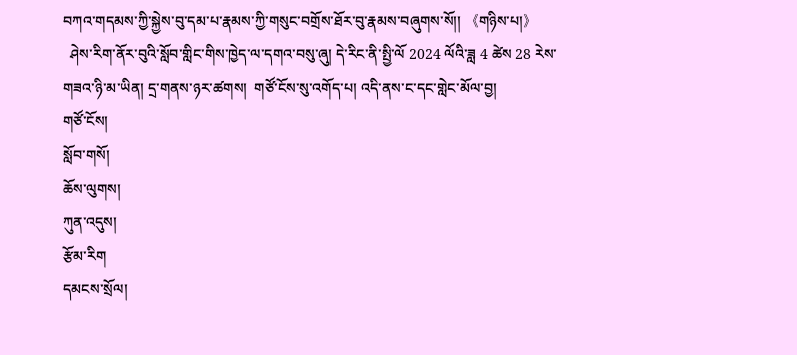བཀའ་གདམས་ཀྱི་སྐྱེས་བུ་དམ་པ་རྣམས་ཀྱི་གསུང་བགྲོས་ཐོར་བུ་རྣམས་བཞུགས་སོ།། 《གཉིས་པ།》
  ཤེས་རིག་ནོར་བུའི་སློབ་གླིང་གིས་ཁྱེད་ལ་དགའ་བསུ་ཞུ། དེ་རིང་ནི་སྤྱི་ལོ 2024 ལོའི་ཟླ 4 ཚེས 28 རེས་གཟའ་ཉི་མ་ཡིན། དྲ་གནས་ཉར་ཚགས།  གཙོ་ངོས་སུ་འགོད་པ། འདི་ནས་ང་དང་གླེང་མོལ་བྱ།
གཙོ་ངོས།
སློབ་གསོ།
ཆོས་ལུགས།
ཀུན་འདུས།
རྩོམ་རིག
དམངས་སྲོལ།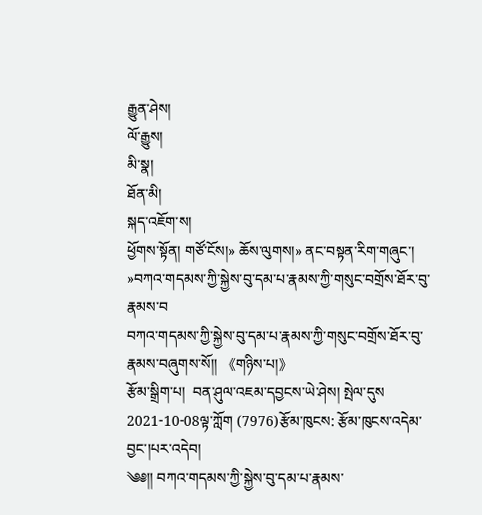རྒྱུན་ཤེས།
ལོ་རྒྱུས།
མི་སྣ།
ཐོན་མི།
སྐད་འཇོག་ས།
ཕྱོགས་སྟོན། གཙོ་ངོས།» ཆོས་ལུགས།» ནང་བསྟན་རིག་གཞུང་། »བཀའ་གདམས་ཀྱི་སྐྱེས་བུ་དམ་པ་རྣམས་ཀྱི་གསུང་བགྲོས་ཐོར་བུ་རྣམས་བ
བཀའ་གདམས་ཀྱི་སྐྱེས་བུ་དམ་པ་རྣམས་ཀྱི་གསུང་བགྲོས་ཐོར་བུ་རྣམས་བཞུགས་སོ།། 《གཉིས་པ།》
རྩོམ་སྒྲིག་པ།  བན་ཤུལ་འཇམ་དབྱངས་ཡེ་ཤེས། སྤེལ་དུས 2021-10-08ལྟ་ཀློག (7976)རྩོམ་ཁུངས: རྩོམ་ཁུངས་འདེམ་བྱང་།པར་འདེབ།
༄༅།། བཀའ་གདམས་ཀྱི་སྐྱེས་བུ་དམ་པ་རྣམས་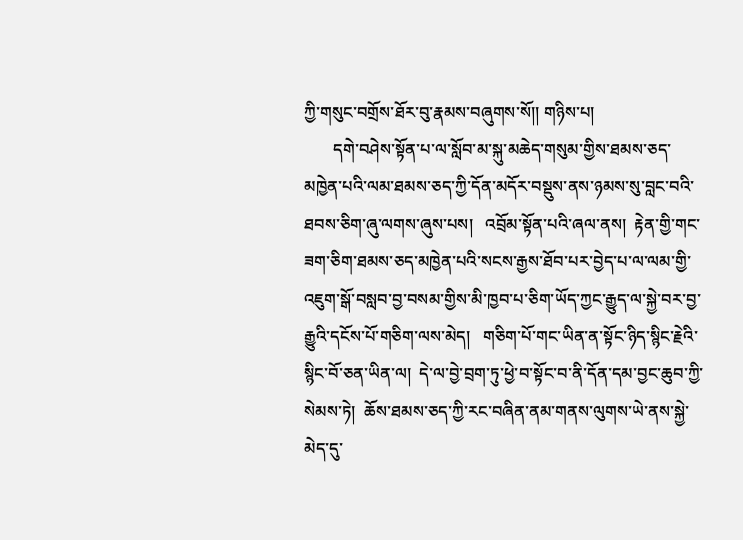ཀྱི་གསུང་བགྲོས་ཐོར་བུ་རྣམས་བཞུགས་སོ།། གཉིས་པ།
       དགེ་བཤེས་སྟོན་པ་ལ་སློབ་མ་སྐུ་མཆེད་གསུམ་གྱིས་ཐམས་ཅད་མཁྱེན་པའི་ལམ་ཐམས་ཅད་ཀྱི་དོན་མདོར་བསྡུས་ནས་ཉམས་སུ་བླང་བའི་ཐབས་ཅིག་ཞུ་ལགས་ཞུས་པས།   འབྲོམ་སྟོན་པའི་ཞལ་ནས།  རྟེན་གྱི་གང་ཟག་ཅིག་ཐམས་ཅད་མཁྱེན་པའི་སངས་རྒྱས་ཐོབ་པར་བྱེད་པ་ལ་ལམ་གྱི་འཇུག་སྒོ་བསླབ་བྱ་བསམ་གྱིས་མི་ཁྱབ་པ་ཅིག་ཡོད་ཀྱང་རྒྱུད་ལ་སྐྱེ་བར་བྱ་རྒྱུའི་དངོས་པོ་གཅིག་ལས་མེད།   གཅིག་པོ་གང་ཡིན་ན་སྟོང་ཉིད་སྙིང་རྗེའི་སྙིང་བོ་ཅན་ཡིན་ལ།  དེ་ལ་བྱེ་བྲག་ཏུ་ཕྱེ་བ་སྟོང་བ་ནི་དོན་དམ་བྱང་ཆུབ་ཀྱི་སེམས་ཏེ།  ཆོས་ཐམས་ཅད་ཀྱི་རང་བཞིན་ནམ་གནས་ལུགས་ཡེ་ནས་སྐྱེ་མེད་དུ་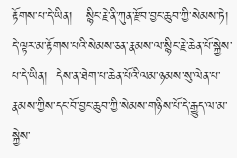རྟོགས་པ་དེ་ཡིན།   སྙིང་རྗེ་ནི་ཀུན་རྫོབ་བྱང་ཆུབ་ཀྱི་སེམས་ཏེ།  དེ་ལྟར་མ་རྟོགས་པའི་སེམས་ཅན་རྣམས་ལ་སྙིང་རྗེ་ཆེན་པོ་སྐྱེས་པ་དེ་ཡིན།  དེས་ན་ཐེག་པ་ཆེན་པོའི་ལམ་ཉམས་སུ་ལེན་པ་རྣམས་ཀྱིས་དང་བོ་བྱང་ཆུབ་ཀྱི་སེམས་གཉིས་པོ་དེ་རྒྱུད་ལ་མ་སྐྱེས་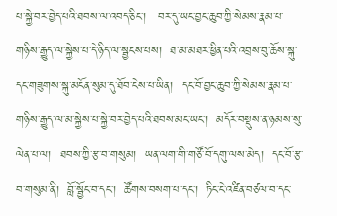པ་སྐྱེ་བར་བྱེད་པའི་ཐབས་ལ་འབད་ཅིང་།   བར་དུ་ཡང་བྱང་ཆུབ་ཀྱི་སེམས་རྣམ་པ་གཉིས་རྒྱུད་ལ་སྐྱེས་པ་དེ་ཉིད་ལ་སྦྱངས་པས།  ཐ་མ་མཐར་ཕྱིན་པའི་འབྲས་བུ་ཆོས་སྐུ་དང་གཟུགས་སྐུ་མངོན་སུམ་དུ་ཐོབ་ངེས་པ་ཡིན།  དང་བོ་བྱང་ཆུབ་ཀྱི་སེམས་རྣམ་པ་གཉིས་རྒྱུད་ལ་མ་སྐྱེས་པ་སྐྱེ་བར་བྱེད་པའི་ཐབས་མང་ཡང་།  མདོར་བསྡུས་ན་ཉམས་སུ་ལེན་པ་ལ།  ཐབས་ཀྱི་རྩ་བ་གསུམ།  ཡན་ལག་གི་གཙོ་བོ་དགུ་ལས་མེད།  དང་བོ་རྩ་བ་གསུམ་ནི།  བློ་སྦྱོང་བ་དང་།  ཚོགས་བསག་པ་དང་།  ཏིང་ངེ་འཛིན་བཙལ་བ་དང་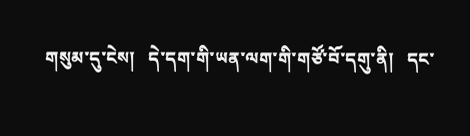གསུམ་དུ་ངེས།   དེ་དག་གི་ཡན་ལག་གི་གཙོ་བོ་དགུ་ནི།   དང་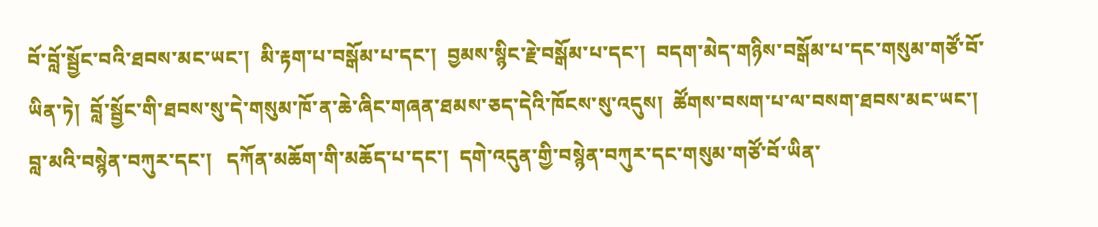བོ་བློ་སྦྱོང་བའི་ཐབས་མང་ཡང་།  མི་རྟག་པ་བསྒོམ་པ་དང་།  བྱམས་སྙིང་རྗེ་བསྒོམ་པ་དང་།  བདག་མེད་གཉིས་བསྒོམ་པ་དང་གསུམ་གཙོ་བོ་ཡིན་ཏེ།  བློ་སྦྱོང་གི་ཐབས་སུ་དེ་གསུམ་ཁོ་ན་ཆེ་ཞིང་གཞན་ཐམས་ཅད་དེའི་ཁོངས་སུ་འདུས།  ཚོགས་བསག་པ་ལ་བསག་ཐབས་མང་ཡང་།  བླ་མའི་བསྙེན་བཀུར་དང་།   དཀོན་མཆོག་གི་མཆོད་པ་དང་།  དགེ་འདུན་གྱི་བསྙེན་བཀུར་དང་གསུམ་གཙོ་བོ་ཡིན་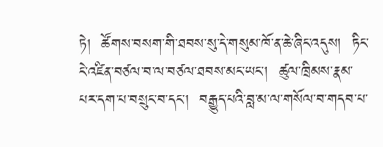ཏེ།  ཚོགས་བསག་གི་ཐབས་སུ་དེ་གསུམ་ཁོ་ན་ཆེ་ཞིང་འདུས།  ཏིང་ངེ་འཛིན་བཙལ་བ་ལ་བཙལ་ཐབས་མང་ཡང་།  ཚུལ་ཁྲིམས་རྣམ་པར་དག་པ་བསྲུང་བ་དང་།  བརྒྱུད་པའི་བླ་མ་ལ་གསོལ་བ་གདབ་པ་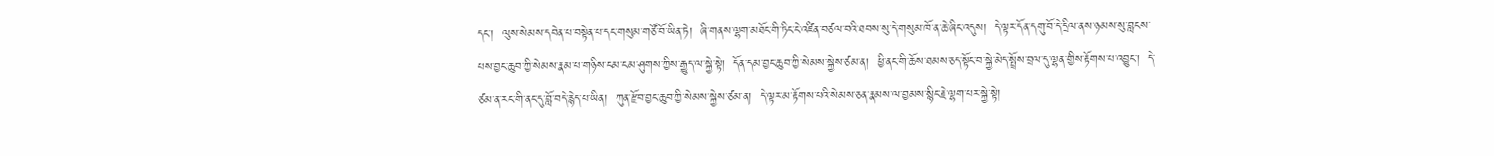དང་།  ལུས་སེམས་དབེན་པ་བསྟེན་པ་དང་གསུམ་གཙོ་བོ་ཡིན་ཏེ།  ཞི་གནས་ལྷག་མཐོང་གི་ཏིང་ངེ་འཛིན་བཙལ་བའི་ཐབས་སུ་དེ་གསུམ་ཁོ་ན་ཆེ་ཞིང་འདུས།  དེ་ལྟར་དོན་དགུ་བོ་དེ་དྲིལ་ནས་ཉམས་སུ་བླངས་པས་བྱང་ཆུབ་ཀྱི་སེམས་རྣམ་པ་གཉིས་ངམ་ངམ་ཤུགས་ཀྱིས་རྒྱུད་ལ་སྐྱེ་སྟེ།  དོན་དམ་བྱང་ཆུབ་ཀྱི་སེམས་སྐྱེས་ཙམ་ན།  ཕྱི་ནང་གི་ཆོས་ཐམས་ཅད་སྟོང་བ་སྐྱེ་མེད་སྤྲོས་བྲལ་དུ་ལྷན་གྱིས་རྟོགས་པ་འབྱུང་།  དེ་ཙམ་ན་རང་གི་ནང་དུ་བློ་བདེ་རྙེད་པ་ཡིན།  ཀུན་རྫོབ་བྱང་ཆུབ་ཀྱི་སེམས་སྐྱེས་ཙམ་ན།  དེ་ལྟར་མ་རྟོགས་པའི་སེམས་ཅན་རྣམས་ལ་བྱམས་སྙིང་རྗེ་ལྷག་པར་སྐྱེ་སྟེ།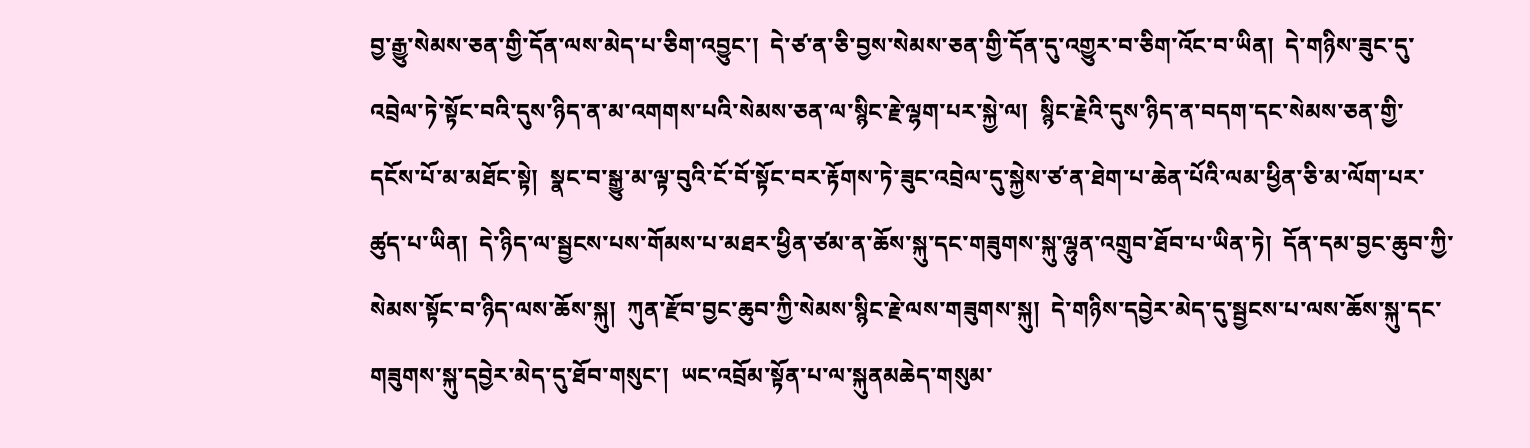བྱ་རྒྱུ་སེམས་ཅན་གྱི་དོན་ལས་མེད་པ་ཅིག་འབྱུང་།  དེ་ཙ་ན་ཅི་བྱས་སེམས་ཅན་གྱི་དོན་དུ་འགྱུར་བ་ཅིག་འོང་བ་ཡིན།  དེ་གཉིས་ཟུང་དུ་འབྲེལ་ཏེ་སྟོང་བའི་དུས་ཉིད་ན་མ་འགགས་པའི་སེམས་ཅན་ལ་སྙིང་རྗེ་ལྷག་པར་སྐྱེ་ལ།  སྙིང་རྗེའི་དུས་ཉིད་ན་བདག་དང་སེམས་ཅན་གྱི་དངོས་པོ་མ་མཐོང་སྟེ།  སྣང་བ་སྒྱུ་མ་ལྟ་བུའི་ངོ་བོ་སྟོང་བར་རྟོགས་ཏེ་ཟུང་འབྲེལ་དུ་སྐྱེས་ཙ་ན་ཐེག་པ་ཆེན་པོའི་ལམ་ཕྱིན་ཅི་མ་ལོག་པར་ཚུད་པ་ཡིན།  དེ་ཉིད་ལ་སྦྱངས་པས་གོམས་པ་མཐར་ཕྱིན་ཙམ་ན་ཆོས་སྐུ་དང་གཟུགས་སྐུ་ལྷུན་འགྲུབ་ཐོབ་པ་ཡིན་ཏེ།  དོན་དམ་བྱང་ཆུབ་ཀྱི་སེམས་སྟོང་བ་ཉིད་ལས་ཆོས་སྐུ།  ཀུན་རྫོབ་བྱང་ཆུབ་ཀྱི་སེམས་སྙིང་རྗེ་ལས་གཟུགས་སྐུ།  དེ་གཉིས་དབྱེར་མེད་དུ་སྦྱངས་པ་ལས་ཆོས་སྐུ་དང་གཟུགས་སྐུ་དབྱེར་མེད་དུ་ཐོབ་གསུང་།  ཡང་འབྲོམ་སྟོན་པ་ལ་སྐུནམཆེད་གསུམ་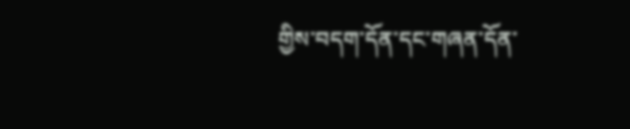གྱིས་བདག་དོན་དང་གཞན་དོན་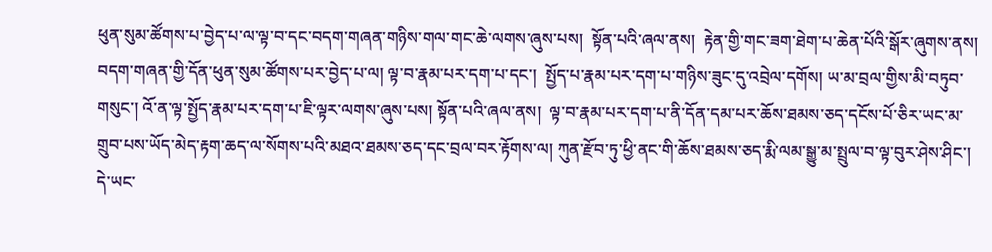ཕུན་སུམ་ཚོགས་པ་བྱེད་པ་ལ་ལྟ་བ་དང་བདག་གཞན་གཉིས་གལ་གང་ཆེ་ལགས་ཞུས་པས།  སྟོན་པའི་ཞལ་ནས།  རྟེན་གྱི་གང་ཟག་ཐེག་པ་ཆེན་པོའི་སྒོར་ཞུགས་ནས། བདག་གཞན་གྱི་དོན་ཕུན་སུམ་ཚོགས་པར་བྱེད་པ་ལ། ལྟ་བ་རྣམ་པར་དག་པ་དང་།  སྤྱོད་པ་རྣམ་པར་དག་པ་གཉིས་ཟུང་དུ་འབྲེལ་དགོས། ཡ་མ་བྲལ་གྱིས་མི་བཏུབ་གསུང་། འོ་ན་ལྟ་སྤྱོད་རྣམ་པར་དག་པ་ཇི་ལྟར་ལགས་ཞུས་པས། སྟོན་པའི་ཞལ་ནས།  ལྟ་བ་རྣམ་པར་དག་པ་ནི་དོན་དམ་པར་ཆོས་ཐམས་ཅད་དངོས་པོ་ཅིར་ཡང་མ་གྲུབ་པས་ཡོད་མེད་རྟག་ཆད་ལ་སོགས་པའི་མཐའ་ཐམས་ཅད་དང་བྲལ་བར་རྟོགས་ལ། ཀུན་རྫོབ་ཏུ་ཕྱི་ནང་གི་ཆོས་ཐམས་ཅད་རྨི་ལམ་སྒྱུ་མ་སྤྲུལ་བ་ལྟ་བུར་ཤེས་ཤིང་།
དེ་ཡང་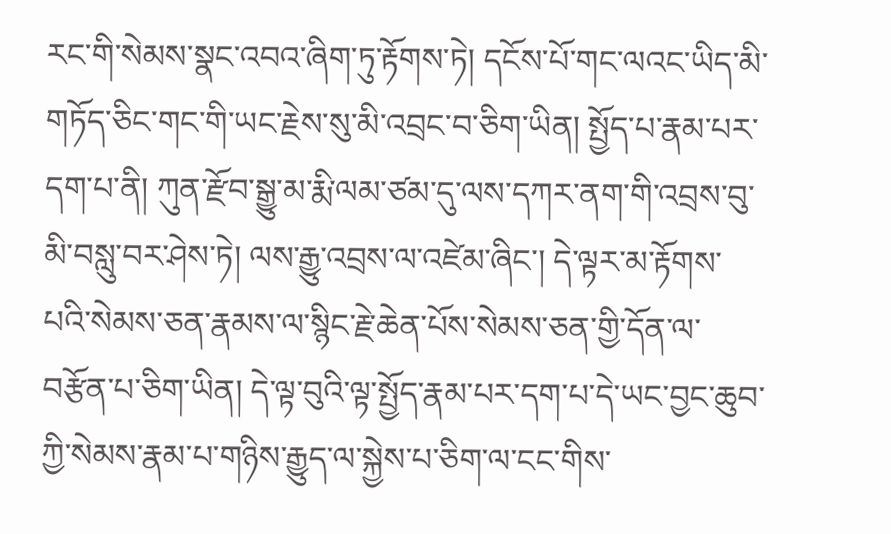རང་གི་སེམས་སྣང་འབའ་ཞིག་ཏུ་རྟོགས་ཏེ། དངོས་པོ་གང་ལའང་ཡིད་མི་གཏོད་ཅིང་གང་གི་ཡང་རྗེས་སུ་མི་འབྲང་བ་ཅིག་ཡིན། སྤྱོད་པ་རྣམ་པར་དག་པ་ནི། ཀུན་རྫོབ་སྒྱུ་མ་རྨི་ལམ་ཙམ་དུ་ལས་དཀར་ནག་གི་འབྲས་བུ་མི་བསླུ་བར་ཤེས་ཏེ། ལས་རྒྱུ་འབྲས་ལ་འཛེམ་ཞིང་། དེ་ལྟར་མ་རྟོགས་པའི་སེམས་ཅན་རྣམས་ལ་སྙིང་རྗེ་ཆེན་པོས་སེམས་ཅན་གྱི་དོན་ལ་བརྩོན་པ་ཅིག་ཡིན། དེ་ལྟ་བུའི་ལྟ་སྤྱོད་རྣམ་པར་དག་པ་དེ་ཡང་བྱང་ཆུབ་ཀྱི་སེམས་རྣམ་པ་གཉིས་རྒྱུད་ལ་སྐྱེས་པ་ཅིག་ལ་ངང་གིས་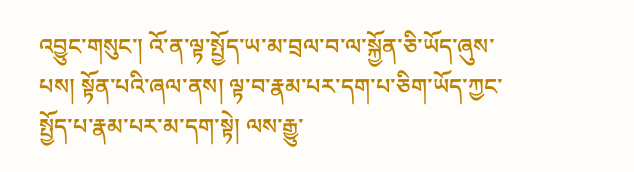འབྱུང་གསུང་། འོ་ན་ལྟ་སྤྱོད་ཡ་མ་བྲལ་བ་ལ་སྐྱོན་ཅི་ཡོད་ཞུས་པས། སྟོན་པའི་ཞལ་ནས། ལྟ་བ་རྣམ་པར་དག་པ་ཅིག་ཡོད་ཀྱང་སྤྱོད་པ་རྣམ་པར་མ་དག་སྟེ། ལས་རྒྱུ་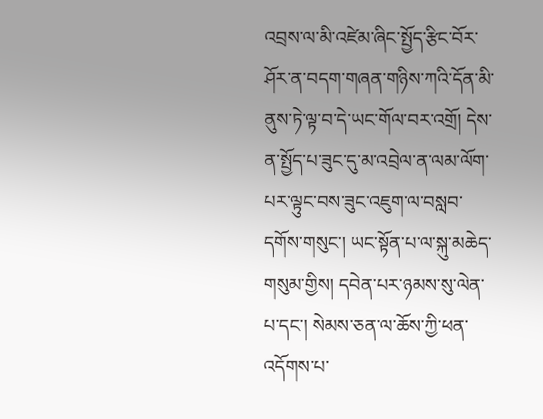འབྲས་ལ་མི་འཛེམ་ཞིང་སྤྱོད་རྩིང་བོར་ཤོར་ན་བདག་གཞན་གཉིས་ཀའི་དོན་མི་ནུས་ཏེ་ལྟ་བ་དེ་ཡང་གོལ་བར་འགྲོ། དེས་ན་སྤྱོད་པ་ཟུང་དུ་མ་འབྲེལ་ན་ལམ་ལོག་པར་ལྟུང་བས་ཟུང་འཇུག་ལ་བསླབ་དགོས་གསུང་། ཡང་སྟོན་པ་ལ་སྐུ་མཆེད་གསུམ་གྱིས། དབེན་པར་ཉམས་སུ་ལེན་པ་དང་། སེམས་ཅན་ལ་ཆོས་ཀྱི་ཕན་འདོགས་པ་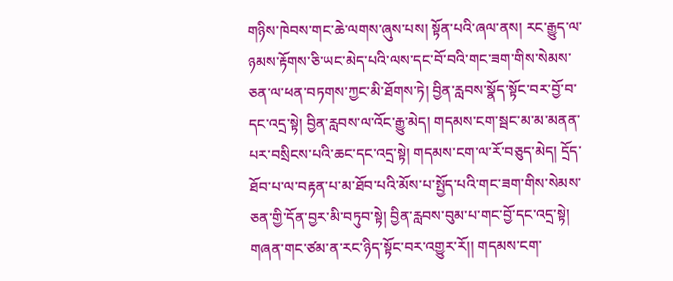གཉིས་ཁེབས་གང་ཆེ་ལགས་ཞུས་པས། སྟོན་པའི་ཞལ་ནས། རང་རྒྱུད་ལ་ཉམས་རྟོགས་ཅི་ཡང་མེད་པའི་ལས་དང་བོ་བའི་གང་ཟག་གིས་སེམས་ཅན་ལ་ཕན་བཏགས་ཀྱང་མི་ཐོགས་ཏེ། བྱིན་རླབས་སྣོད་སྟོང་བར་བྱོ་བ་དང་འདྲ་སྟེ། བྱིན་རླབས་ལ་འོང་རྒྱུ་མེད། གདམས་ངག་སྦང་མ་མ་མནན་པར་བསྲིངས་པའི་ཆང་དང་འདྲ་སྟེ། གདམས་ངག་ལ་རོ་བཅུད་མེད། དྲོད་ཐོབ་པ་ལ་བརྟན་པ་མ་ཐོབ་པའི་མོས་པ་སྤྱོད་པའི་གང་ཟག་གིས་སེམས་ཅན་གྱི་དོན་བྱར་མི་བཏུབ་སྟེ། བྱིན་རླབས་བུམ་པ་གང་བྱོ་དང་འདྲ་སྟེ།  གཞན་གང་ཙམ་ན་རང་ཉིད་སྟོང་བར་འགྱུར་རོ།། གདམས་ངག་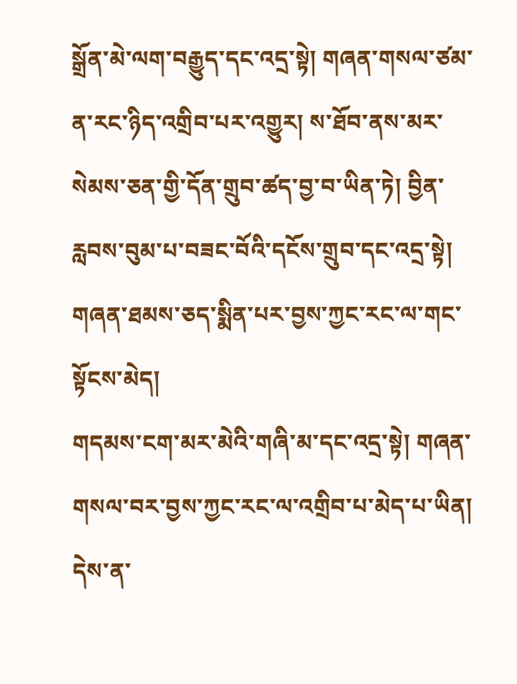སྒྲོན་མེ་ལག་བརྒྱུད་དང་འདྲ་སྟེ། གཞན་གསལ་ཙམ་ན་རང་ཉིད་འགྲིབ་པར་འགྱུར། ས་ཐོབ་ནས་མར་སེམས་ཅན་གྱི་དོན་གྲུབ་ཚད་བྱ་བ་ཡིན་ཏེ། བྱིན་རླབས་བུམ་པ་བཟང་བོའི་དངོས་གྲུབ་དང་འདྲ་སྟེ། གཞན་ཐམས་ཅད་སྨིན་པར་བྱས་ཀྱང་རང་ལ་གང་སྟོངས་མེད།
གདམས་ངག་མར་མེའི་གཞི་མ་དང་འདྲ་སྟེ། གཞན་གསལ་བར་བྱས་ཀྱང་རང་ལ་འགྲིབ་པ་མེད་པ་ཡིན། དེས་ན་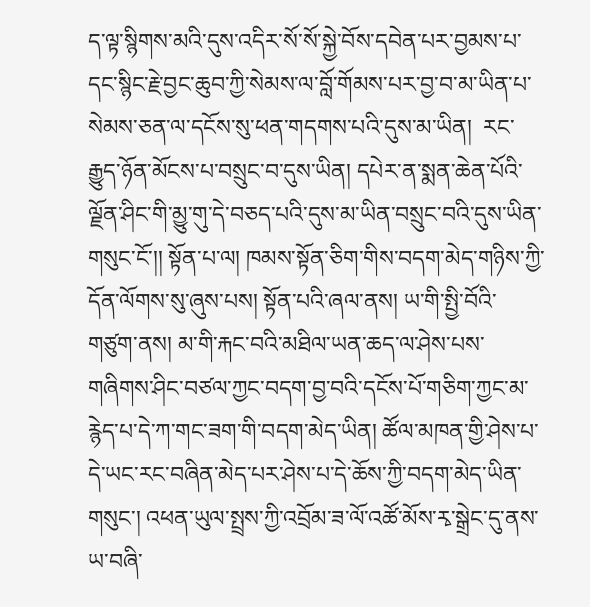ད་ལྟ་སྙིགས་མའི་དུས་འདིར་སོ་སོ་སྐྱེ་བོས་དབེན་པར་བྱམས་པ་དང་སྙིང་རྗེ་བྱང་ཆུབ་ཀྱི་སེམས་ལ་བློ་གོམས་པར་བྱ་བ་མ་ཡིན་པ་སེམས་ཅན་ལ་དངོས་སུ་ཕན་གདགས་པའི་དུས་མ་ཡིན།  རང་རྒྱུད་ཉོན་མོངས་པ་བསྲུང་བ་དུས་ཡིན། དཔེར་ན་སྨན་ཆེན་པོའི་ལྗོན་ཤིང་གི་མྱུ་གུ་དེ་བཅད་པའི་དུས་མ་ཡིན་བསྲུང་བའི་དུས་ཡིན་གསུང་ངོ་།། སྟོན་པ་ལ། ཁམས་སྟོན་ཅིག་གིས་བདག་མེད་གཉིས་ཀྱི་དོན་ལོགས་སུ་ཞུས་པས། སྟོན་པའི་ཞལ་ནས། ཡ་གི་སྤྱི་བོའི་གཙུག་ནས། མ་གི་རྐང་བའི་མཐིལ་ཡན་ཆད་ལ་ཤེས་པས་གཞིགས་ཤིང་བཙལ་ཀྱང་བདག་བྱ་བའི་དངོས་པོ་གཅིག་ཀྱང་མ་རྙེད་པ་དེ་ཀ་གང་ཟག་གི་བདག་མེད་ཡིན། ཚོལ་མཁན་གྱི་ཤེས་པ་དེ་ཡང་རང་བཞིན་མེད་པར་ཤེས་པ་དེ་ཆོས་ཀྱི་བདག་མེད་ཡིན་གསུང་། འཕན་ཡུལ་སྤྲས་ཀྱི་འབྲོམ་ཟ་ལོ་འཚོ་མོས་རྭ་སྒྲེང་དུ་ནས་ཡ་བཞི་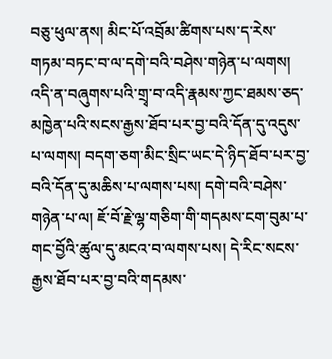བཅུ་ཕུལ་ནས། མིང་པོ་འབྲོམ་ཚིགས་པས་ད་རེས་གཏམ་བཏང་བ་ལ་དགེ་བའི་བཤེས་གཉེན་པ་ལགས། འདི་ན་བཞུགས་པའི་གྲྭ་བ་འདི་རྣམས་ཀྱང་ཐམས་ཅད་མཁྱེན་པའི་སངས་རྒྱས་ཐོབ་པར་བྱ་བའི་དོན་དུ་འདུས་པ་ལགས། བདག་ཅག་མིང་སྲིང་ཡང་དེ་ཉིད་ཐོབ་པར་བྱ་བའི་དོན་དུ་མཆིས་པ་ལགས་པས། དགེ་བའི་བཤེས་གཉེན་པ་ལ། ཇོ་བོ་རྗེ་ལྷ་གཅིག་གི་གདམས་ངག་བུམ་པ་གང་བྱོའི་ཚུལ་དུ་མངའ་བ་ལགས་པས། དེ་རིང་སངས་རྒྱས་ཐོབ་པར་བྱ་བའི་གདམས་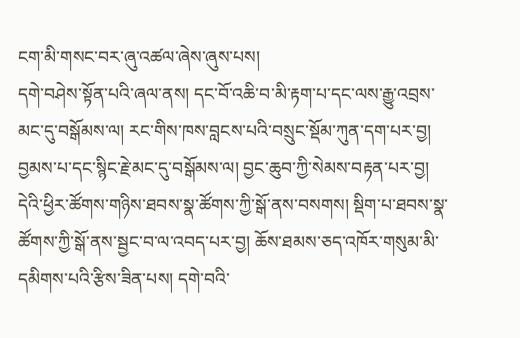ངག་མི་གསང་བར་ཞུ་འཚལ་ཞེས་ཞུས་པས།
དགེ་བཤེས་སྟོན་པའི་ཞལ་ནས། དང་བོ་འཆི་བ་མི་རྟག་པ་དང་ལས་རྒྱུ་འབྲས་མང་དུ་བསྒོམས་ལ། རང་གིས་ཁས་བླངས་པའི་བསྲུང་སྡོམ་ཀུན་དག་པར་བྱ། བྱམས་པ་དང་སྙིང་རྗེ་མང་དུ་བསྒོམས་ལ། བྱང་ཆུབ་ཀྱི་སེམས་བརྟན་པར་བྱ། དེའི་ཕྱིར་ཚོགས་གཉིས་ཐབས་སྣ་ཚོགས་ཀྱི་སྒོ་ནས་བསགས། སྡིག་པ་ཐབས་སྣ་ཚོགས་ཀྱི་སྒོ་ནས་སྦྱང་བ་ལ་འབད་པར་བྱ། ཆོས་ཐམས་ཅད་འཁོར་གསུམ་མི་དམིགས་པའི་རྩིས་ཟིན་པས། དགེ་བའི་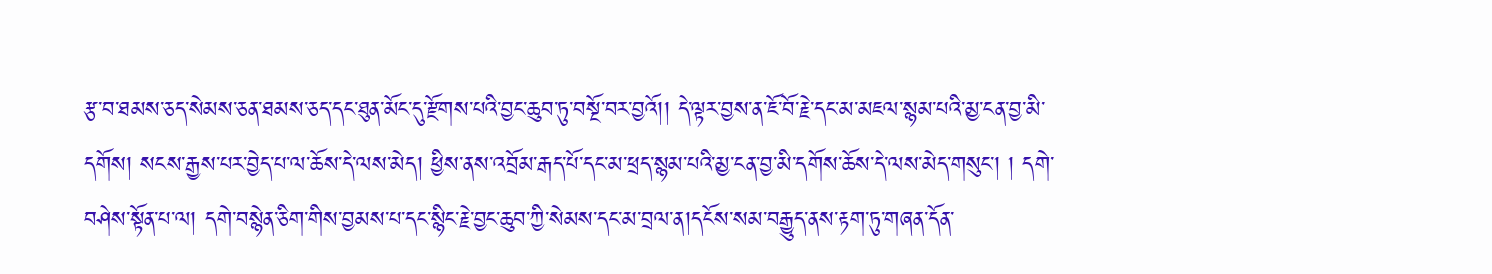རྩ་བ་ཐམས་ཅད་སེམས་ཅན་ཐམས་ཅད་དང་ཐུན་མོང་དུ་རྫོགས་པའི་བྱང་ཆུབ་ཏུ་བསྔོ་བར་བྱའོ།། དེ་ལྟར་བྱས་ན་ཇོ་བོ་རྗེ་དང་མ་མཇལ་སྙམ་པའི་མྱ་ངན་བྱ་མི་དགོས། སངས་རྒྱས་པར་བྱེད་པ་ལ་ཆོས་དེ་ལས་མེད། ཕྱིས་ནས་འབྲོམ་རྒད་པོ་དང་མ་ཕྲད་སྙམ་པའི་མྱ་ངན་བྱ་མི་དགོས་ཆོས་དེ་ལས་མེད་གསུང་། ། དགེ་བཤེས་སྟོན་པ་ལ། དགེ་བསྙེན་ཅིག་གིས་བྱམས་པ་དང་སྙིང་རྗེ་བྱང་ཆུབ་ཀྱི་སེམས་དང་མ་བྲལ་ན།དངོས་སམ་བརྒྱུད་ནས་རྟག་ཏུ་གཞན་དོན་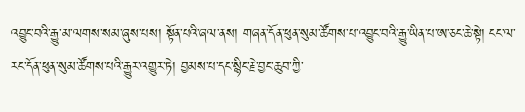འབྱུང་བའི་རྒྱུ་མ་ལགས་སམ་ཞུས་པས། སྟོན་པའི་ཞལ་ནས། གཞན་དོན་ཕུན་སུམ་ཚོགས་པ་འབྱུང་བའི་རྒྱུ་ཡིན་པ་ཨ་ཅང་ཆེ་སྟེ། ངང་ལ་རང་དོན་ཕུན་སུམ་ཚོགས་པའི་རྒྱུར་འགྱུར་ཏེ། བྱམས་པ་དང་སྙིང་རྗེ་བྱང་ཆུབ་ཀྱི་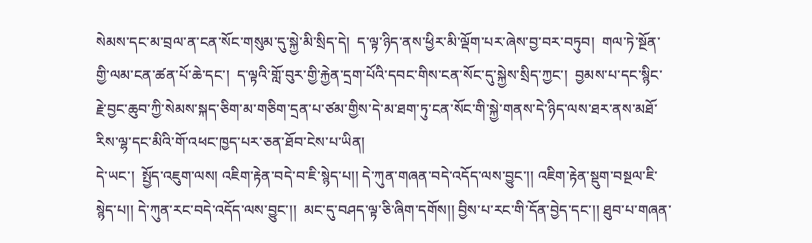སེམས་དང་མ་བྲལ་ན་ངན་སོང་གསུམ་དུ་སྐྱེ་མི་སྲིད་དེ།  ད་ལྟ་ཉིད་ནས་ཕྱིར་མི་ལྡོག་པར་ཞེས་བྱ་བར་བཏུབ།  གལ་ཏེ་སྔོན་གྱི་ལམ་ངན་ཚན་པོ་ཆེ་དང་།  ད་ལྟའི་གློ་བུར་གྱི་རྐྱེན་དྲག་པོའི་དབང་གིས་ངན་སོང་དུ་སྐྱེས་སྲིད་ཀྱང་།  བྱམས་པ་དང་སྙིང་རྗེ་བྱང་ཆུབ་ཀྱི་སེམས་སྐད་ཅིག་མ་གཅིག་དྲན་པ་ཙམ་གྱིས་དེ་མ་ཐག་ཏུ་ངན་སོང་གི་སྐྱེ་གནས་དེ་ཉིད་ལས་ཐར་ནས་མཐོ་རིས་ལྷ་དང་མིའི་གོ་འཕང་ཁྱད་པར་ཅན་ཐོབ་ངེས་པ་ཡིན།
དེ་ཡང་།  སྤྱོད་འཇུག་ལས། འཇིག་རྟེན་བདེ་བ་ཇི་སྙེད་པ།། དེ་ཀུན་གཞན་བདེ་འདོད་ལས་བྱུང་།། འཇིག་རྟེན་སྡུག་བསྔལ་ཇི་སྙེད་པ།། དེ་ཀུན་རང་བདེ་འདོད་ལས་བྱུང་།།  མང་དུ་བཤད་ལྟ་ཅི་ཞིག་དགོས།། བྱིས་པ་རང་གི་དོན་བྱེད་དང་།། ཐུབ་པ་གཞན་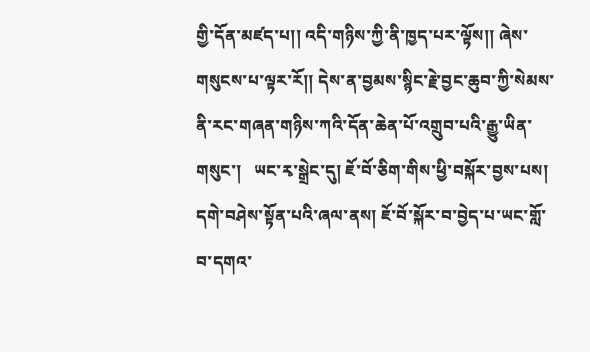གྱི་དོན་མཛད་པ།། འདི་གཉིས་ཀྱི་ནི་ཁྱད་པར་ལྟོས།། ཞེས་གསུངས་པ་ལྟར་རོ།། དེས་ན་བྱམས་སྙིང་རྗེ་བྱང་ཆུབ་ཀྱི་སེམས་ནི་རང་གཞན་གཉིས་ཀའི་དོན་ཆེན་པོ་འགྲུབ་པའི་རྒྱུ་ཡིན་གསུང་།   ཡང་རྭ་སྒྲེང་དུ། ཇོ་བོ་ཅིག་གིས་ཕྱི་བསྐོར་བྱས་པས། དགེ་བཤེས་སྟོན་པའི་ཞལ་ནས། ཇོ་བོ་སྐོར་བ་བྱེད་པ་ཡང་གློ་བ་དགའ་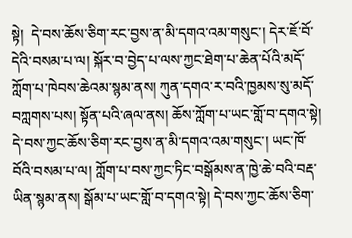སྟེ།  དེ་བས་ཆོས་ཅིག་རང་བྱས་ན་མི་དགའ་འམ་གསུང་། དེར་ཇོ་བོ་དེའི་བསམ་པ་ལ། སྐོར་བ་བྱེད་པ་ལས་ཀྱང་ཐེག་པ་ཆེན་པོའི་མདོ་ཀློག་པ་ཁེབས་ཆེའམ་སྙམ་ནས། ཀུན་དགའ་ར་བའི་ཁྱམས་སུ་མདོ་བཀླགས་པས། སྟོན་པའི་ཞལ་ནས། ཆོས་ཀློག་པ་ཡང་གློ་བ་དགའ་སྟེ། དེ་བས་ཀྱང་ཆོས་ཅིག་རང་བྱས་ན་མི་དགའ་འམ་གསུང་། ཡང་ཁོ་བོའི་བསམ་པ་ལ། ཀློག་པ་བས་ཀྱང་ཏིང་བསྒོམས་ན་ཁྱེ་ཆེ་བའི་བརྡ་ཡིན་སྙམ་ནས། སྒོམ་པ་ཡང་གློ་བ་དགའ་སྟེ། དེ་བས་ཀྱང་ཆོས་ཅིག་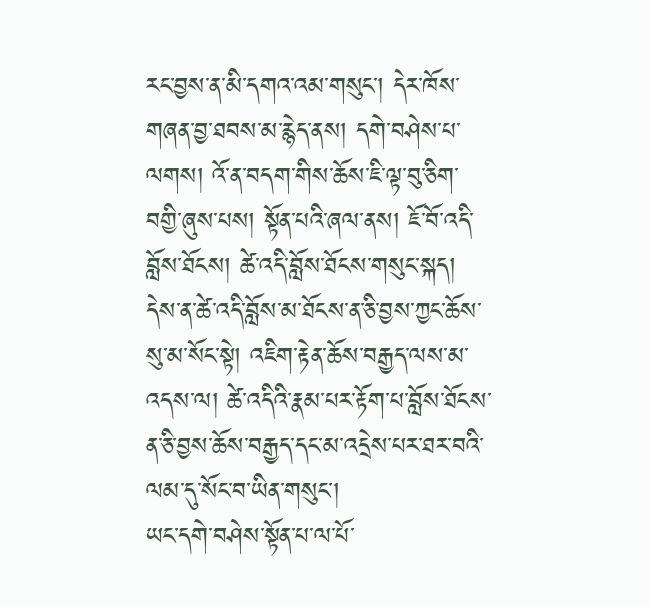རང་བྱས་ན་མི་དགའ་འམ་གསུང་། དེར་ཁོས་གཞན་བྱ་ཐབས་མ་རྙེད་ནས། དགེ་བཤེས་པ་ལགས། འོ་ན་བདག་གིས་ཆོས་ཇི་ལྟ་བུ་ཅིག་བགྱི་ཞུས་པས། སྟོན་པའི་ཞལ་ནས། ཇོ་བོ་འདི་བློས་ཐོངས། ཚེ་འདི་བློས་ཐོངས་གསུང་སྐད། དེས་ན་ཚེ་འདི་བློས་མ་ཐོངས་ན་ཅི་བྱས་ཀྱང་ཆོས་སུ་མ་སོང་སྟེ། འཇིག་རྟེན་ཆོས་བརྒྱད་ལས་མ་འདས་ལ། ཚེ་འདིའི་རྣམ་པར་རྟོག་པ་བློས་ཐོངས་ན་ཅི་བྱས་ཆོས་བརྒྱད་དང་མ་འདྲེས་པར་ཐར་བའི་ལམ་དུ་སོང་བ་ཡིན་གསུང་།
ཡང་དགེ་བཤེས་སྟོན་པ་ལ་པོ་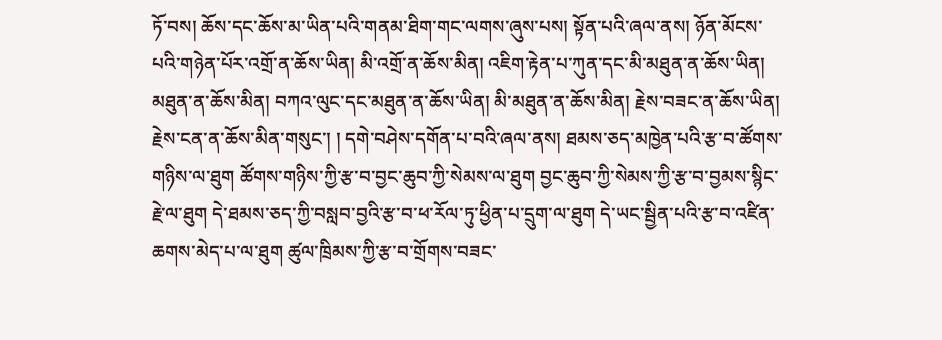ཏོ་བས། ཆོས་དང་ཆོས་མ་ཡིན་པའི་གནམ་ཐིག་གང་ལགས་ཞུས་པས། སྟོན་པའི་ཞལ་ནས། ཉོན་མོངས་པའི་གཉེན་པོར་འགྲོ་ན་ཆོས་ཡིན། མི་འགྲོ་ན་ཆོས་མིན། འཇིག་རྟེན་པ་ཀུན་དང་མི་མཐུན་ན་ཆོས་ཡིན། མཐུན་ན་ཆོས་མིན། བཀའ་ལུང་དང་མཐུན་ན་ཆོས་ཡིན། མི་མཐུན་ན་ཆོས་མིན། རྗེས་བཟང་ན་ཆོས་ཡིན། རྗེས་ངན་ན་ཆོས་མིན་གསུང་། ། དགེ་བཤེས་དགོན་པ་བའི་ཞལ་ནས། ཐམས་ཅད་མཁྱེན་པའི་རྩ་བ་ཚོགས་གཉིས་ལ་ཐུག ཚོགས་གཉིས་ཀྱི་རྩ་བ་བྱང་ཆུབ་ཀྱི་སེམས་ལ་ཐུག བྱང་ཆུབ་ཀྱི་སེམས་ཀྱི་རྩ་བ་བྱམས་སྙིང་རྗེ་ལ་ཐུག དེ་ཐམས་ཅད་ཀྱི་བསླབ་བྱའི་རྩ་བ་ཕ་རོལ་ཏུ་ཕྱིན་པ་དྲུག་ལ་ཐུག དེ་ཡང་སྦྱིན་པའི་རྩ་བ་འཛིན་ཆགས་མེད་པ་ལ་ཐུག ཚུལ་ཁྲིམས་ཀྱི་རྩ་བ་གྲོགས་བཟང་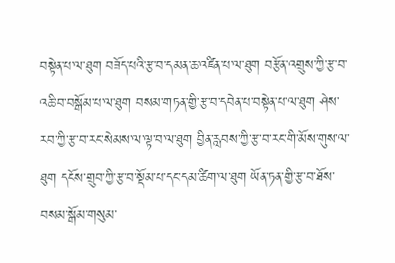བསྟེན་པ་ལ་ཐུག བཟོད་པའི་རྩ་བ་དམན་ཆ་འཛིན་པ་ལ་ཐུག བརྩོན་འགྲུས་ཀྱི་རྩ་བ་འཆི་བ་བསྒོམ་པ་ལ་ཐུག བསམ་གཏན་གྱི་རྩ་བ་དབེན་པ་བསྟེན་པ་ལ་ཐུག ཤེས་རབ་ཀྱི་རྩ་བ་རང་སེམས་ལ་ལྟ་བ་ལ་ཐུག བྱིན་རླབས་ཀྱི་རྩ་བ་རང་གི་མོས་གུས་ལ་ཐུག དངོས་གྲུབ་ཀྱི་རྩ་བ་སྡོམ་པ་དང་དམ་ཚིག་ལ་ཐུག ཡོན་ཏན་གྱི་རྩ་བ་ཐོས་བསམ་སྒོམ་གསུམ་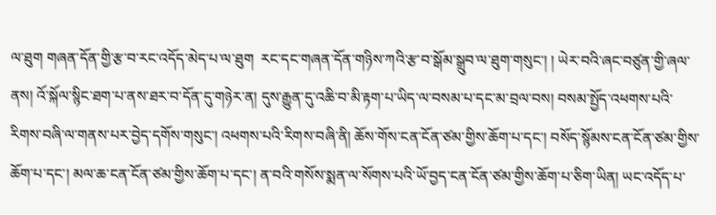ལ་ཐུག གཞན་དོན་གྱི་རྩ་བ་རང་འདོད་མེད་པ་ལ་ཐུག  རང་དང་གཞན་དོན་གཉིས་ཀའི་རྩ་བ་སྒོམ་སྒྲུབ་ལ་ཐུག་གསུང་། ། ཡེར་བའི་ཞང་བཙུན་གྱི་ཞལ་ནས། འོ་སྐོལ་སྙིང་ཐག་པ་ནས་ཐར་བ་དོན་དུ་གཉེར་ན། དུས་རྒྱུན་དུ་འཆི་བ་མི་རྟག་པ་ཡིད་ལ་བསམ་པ་དང་མ་བྲལ་བས། བསམ་སྤྱོད་འཕགས་པའི་རིགས་བཞི་ལ་གནས་པར་བྱེད་དགོས་གསུང་། འཕགས་པའི་རིགས་བཞི་ནི། ཆོས་གོས་ངན་ངོན་ཙམ་གྱིས་ཆོག་པ་དང་། བསོད་སྙོམས་ངན་ངོན་ཙམ་གྱིས་ཆོག་པ་དང་། མལ་ཆ་ངན་ངོན་ཙམ་གྱིས་ཆོག་པ་དང་། ན་བའི་གསོས་སྨན་ལ་སོགས་པའི་ཡོ་བྱད་ངན་ངོན་ཙམ་གྱིས་ཆོག་པ་ཅིག་ཡིན། ཡང་འདོད་པ་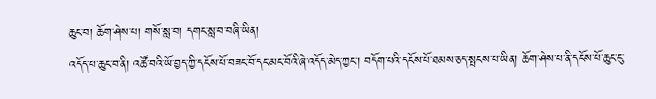ཆུང་བ། ཆོག་ཤེས་པ། གསོ་སླ་བ། དགང་སླ་བ་བཞི་ཡིན།
འདོད་པ་ཆུང་བ་ནི། འཚོ་བའི་ཡོ་བྱད་ཀྱི་དངོས་པོ་བཟང་བོ་དང་མང་བོའི་ཞེ་འདོད་མེད་ཀྱང་། བདོག་པའི་དངོས་པོ་ཐམས་ཅད་སྤངས་པ་ཡིན། ཆོག་ཤེས་པ་ནི་དངོས་པོ་ཆུང་ངུ་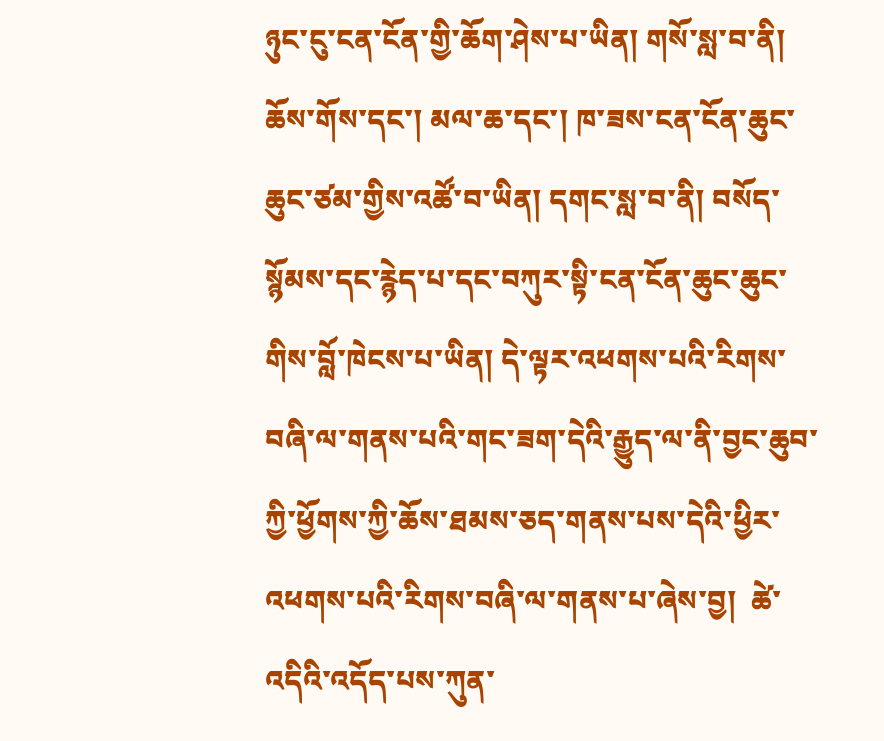ཉུང་ངུ་ངན་ངོན་གྱི་ཆོག་ཤེས་པ་ཡིན། གསོ་སླ་བ་ནི། ཆོས་གོས་དང་། མལ་ཆ་དང་། ཁ་ཟས་ངན་ངོན་ཆུང་ཆུང་ཙམ་གྱིས་འཚོ་བ་ཡིན། དགང་སླ་བ་ནི། བསོད་སྙོམས་དང་རྙེད་པ་དང་བཀུར་སྟི་ངན་ངོན་ཆུང་ཆུང་གིས་བློ་ཁེངས་པ་ཡིན། དེ་ལྟར་འཕགས་པའི་རིགས་བཞི་ལ་གནས་པའི་གང་ཟག་དེའི་རྒྱུད་ལ་ནི་བྱང་ཆུབ་ཀྱི་ཕྱོགས་ཀྱི་ཆོས་ཐམས་ཅད་གནས་པས་དེའི་ཕྱིར་འཕགས་པའི་རིགས་བཞི་ལ་གནས་པ་ཞེས་བྱ།  ཚེ་འདིའི་འདོད་པས་ཀུན་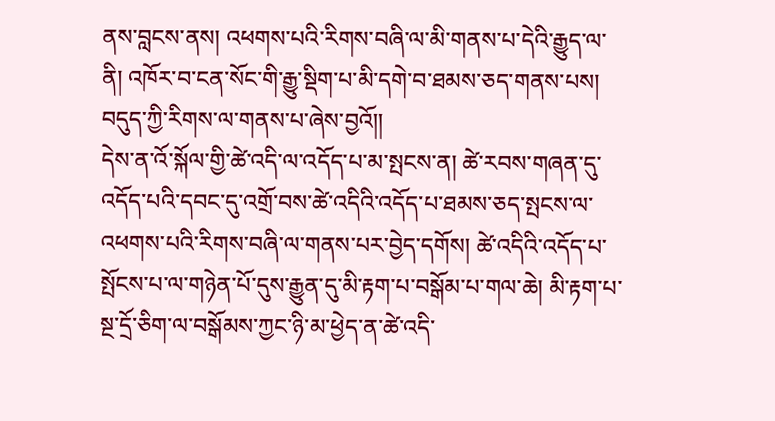ནས་བླངས་ནས། འཕགས་པའི་རིགས་བཞི་ལ་མི་གནས་པ་དེའི་རྒྱུད་ལ་ནི། འཁོར་བ་ངན་སོང་གི་རྒྱུ་སྡིག་པ་མི་དགེ་བ་ཐམས་ཅད་གནས་པས། བདུད་ཀྱི་རིགས་ལ་གནས་པ་ཞེས་བྱའོ།།
དེས་ན་འོ་སྐོལ་གྱི་ཚེ་འདི་ལ་འདོད་པ་མ་སྤངས་ན། ཚེ་རབས་གཞན་དུ་འདོད་པའི་དབང་དུ་འགྲོ་བས་ཚེ་འདིའི་འདོད་པ་ཐམས་ཅད་སྤངས་ལ་འཕགས་པའི་རིགས་བཞི་ལ་གནས་པར་བྱེད་དགོས། ཚེ་འདིའི་འདོད་པ་སྤོངས་པ་ལ་གཉེན་པོ་དུས་རྒྱུན་དུ་མི་རྟག་པ་བསྒོམ་པ་གལ་ཆེ། མི་རྟག་པ་སྔ་དྲོ་ཅིག་ལ་བསྒོམས་ཀྱང་ཉི་མ་ཕྱེད་ན་ཚེ་འདི་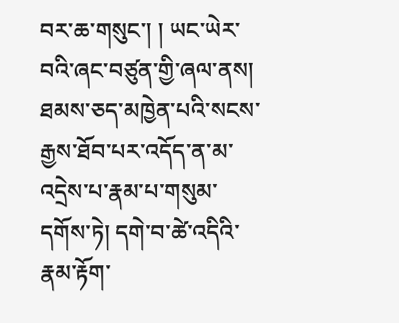བར་ཆ་གསུང་། ། ཡང་ཡེར་བའི་ཞང་བཙུན་གྱི་ཞལ་ནས། ཐམས་ཅད་མཁྱེན་པའི་སངས་རྒྱས་ཐོབ་པར་འདོད་ན་མ་འདྲེས་པ་རྣམ་པ་གསུམ་དགོས་ཏེ། དགེ་བ་ཚེ་འདིའི་རྣམ་རྟོག་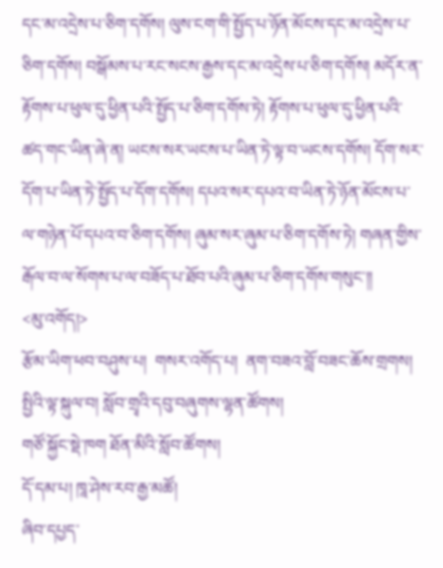དང་མ་འདྲེས་པ་ཅིག་དགོས། ལུས་ངག་གི་སྤྱོད་པ་ཉོན་མོངས་དང་མ་འདྲེས་པ་ཅིག་དགོས། བསྒོམས་པ་རང་སངས་རྒྱས་དང་མ་འདྲེས་པ་ཅིག་དགོས། མདོར་ན་རྟོགས་པ་ཕུལ་དུ་ཕྱིན་པའི་སྤྱོད་པ་ཅིག་དགོས་ཏེ། རྟོགས་པ་ཕུལ་དུ་ཕྱིན་པའི་ཚད་གང་ཡིན་ཞེ་ན། ཡངས་སར་ཡངས་པ་ཡིན་ཏེ་ལྟ་བ་ཡངས་དགོས། དོག་སར་དོག་པ་ཡིན་ཏེ་སྤྱོད་པ་དོག་དགོས། དཔའ་སར་དཔའ་བ་ཡིན་ཏེ་ཉོན་མོངས་པ་ལ་གཉེན་པོ་དཔའ་བ་ཅིག་དགོས། ཞུམ་སར་ཞུམ་པ་ཅིག་དགོས་ཏེ། གཞན་གྱིས་རྒོལ་བ་ལ་སོགས་པ་ལ་བཟོད་པ་ཐོབ་པའི་ཞུམ་པ་ཅིག་དགོས་གསུང་།།
<མུ་འགོད།>
རྩོམ་ཡིག་ཕབ་བཤུས་པ།  གསར་འགོད་པ།  ནག་བཟའ་བློ་བཟང་ཆོས་གྲགས།
སྤྱིའི་ལྟ་སྐུལ་བ། སློབ་གྲྭའི་དབུ་བཞུགས་ལྷན་ཚོགས།
གཙོ་སྐྱོང་སྡེ་ཁག ཐོན་མིའི་སློབ་ཚོགས།
དོ་དམ་པ། ཁཱ་ཤེས་རབ་རྒྱ་མཚོ།
ཞིབ་དཔྱད་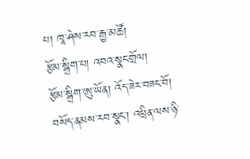པ། ཁཱ་ཤེས་རབ་རྒྱ་མཚོ།
རྩོམ་སྒྲིག་པ། འབའ་སྣང་གྲོལ།
རྩོམ་སྒྲིག་ཨུ་ཡོན། འོད་ཟེར་བཟང་བོ། བསོད་ནམས་རབ་སྣང་། འཕྲིན་ལས་ཉི་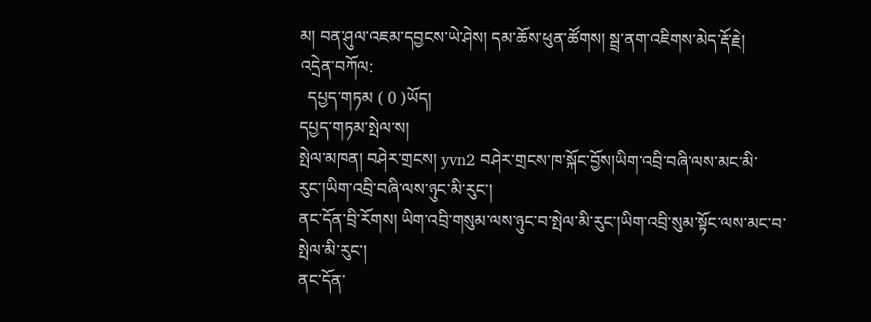མ། བན་ཤུལ་འཇམ་དབྱངས་ཡེ་ཤེས། དམ་ཆོས་ཕུན་ཚོགས། སྦྲ་ནག་འཇིགས་མེད་རྡོ་རྗེ།
འདྲེན་བཀོལ:
  དཔྱད་གཏམ ( 0 )ཡོད།
དཔྱད་གཏམ་སྤེལ་ས།
སྤེལ་མཁན། བཤེར་གྲངས། yvn2 བཤེར་གྲངས་ཁ་སྐོང་བྱོས།ཡིག་འབྲི་བཞི་ལས་མང་མི་རུང་།ཡིག་འབྲི་བཞི་ལས་ཉུང་མི་རུང་།
ནང་དོན་བྲི་རོགས། ཡིག་འབྲི་གསུམ་ལས་ཉུང་བ་སྤེལ་མི་རུང་།ཡིག་འབྲི་སུམ་སྟོང་ལས་མང་བ་སྤེལ་མི་རུང་།
ནང་དོན་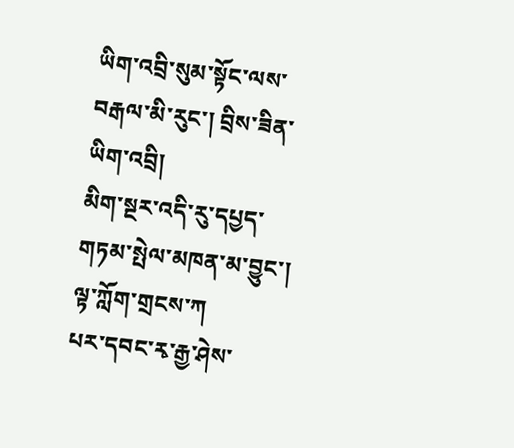ཡིག་འབྲི་སུམ་སྟོང་ལས་བརྒལ་མི་རུང་། བྲིས་ཟིན་ཡིག་འབྲི།
མིག་སྔར་འདི་རུ་དཔྱད་གཏམ་སྤེལ་མཁན་མ་བྱུང་།
ལྟ་ཀློག་གྲངས་ཀ
པར་དབང་རྭ་རྒྱ་ཤེས་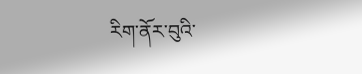རིག་ནོར་བུའི་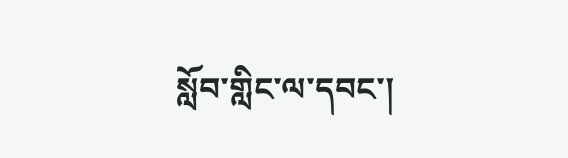སློབ་གླིང་ལ་དབང་།